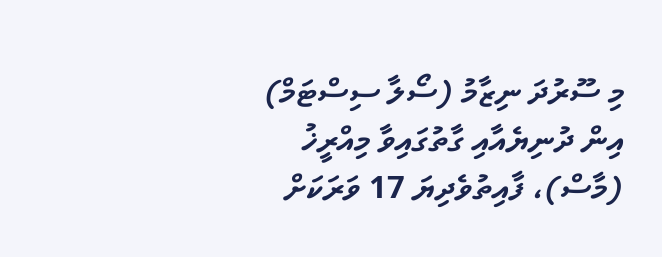މި ސޫރުދަ ނިޒާމު (ސޯލާ ސިސްޓަމް) އިން ދުނިޔެއާއި ގާތުގައިވާ މިއްރީޚު (މާސް)، ފާއިތުވެދިޔަ 17 ވަރަކަށް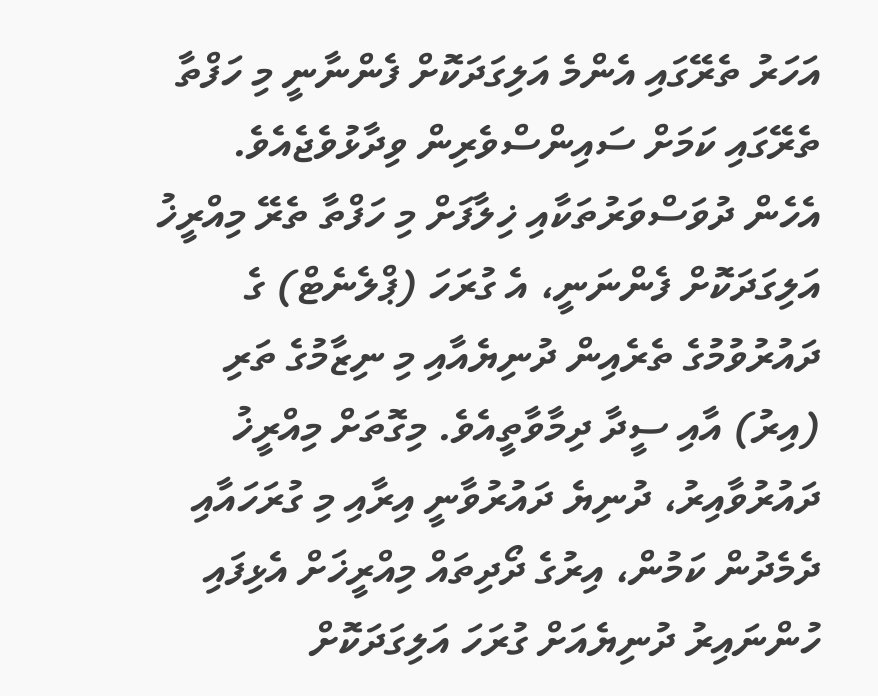އަހަރު ތެރޭގައި އެންމެ އަލިގަދަކޮށް ފެންނާނީ މި ހަފްތާ ތެރޭގައި ކަމަށް ސައިންސްވެރިން ވިދާޅުވެޖެއެވެ.
އެހެން ދުވަސްވަރުތަކާއި ޚިލާފަށް މި ހަފްތާ ތެރޭ މިއްރީޚު އަލިގަދަކޮށް ފެންނަނީ، އެ ގުރަހަ (ޕްލެނެޓް) ގެ ދައުރުވުމުގެ ތެރެއިން ދުނިޔެއާއި މި ނިޒާމުގެ ތަރި (އިރު) އާއި ސީދާ ދިމާވާތީއެވެ. މިގޮތަށް މިއްރީޚު ދައުރުވާއިރު، ދުނިޔެ ދައުރުވާނީ އިރާއި މި ގުރަހައާއި ދެމެދުން ކަމުން، އިރުގެ ދޯދިތައް މިއްރީޚަށް އެޅިފައި ހުންނައިރު ދުނިޔެއަށް ގުރަހަ އަލިގަދަކޮށް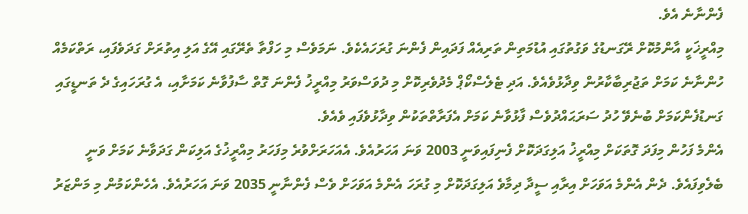ފެންނާނެ އެވެ.
މިއްރީޚަކީ އާންމުކޮށް ރޭގަނޑުގެ ވަގުތުގައި އުޑުމަތިން ތަރިއެއް ފަދައިން ފެންނަ ގުރަހައެކެވެ. ނަމަވެސް މި ހަފްތާ ތެރޭގައި އޭގެ އަލި އިތުރަށް ގަދަވެފައި، ރަތްކަމެއް ހުންނާނެ ކަމަށް ތަޖުރިބާކާރުން ވިދާޅުވެއެވެ. އަދި ޓެލެސްކޯޕް މެދުވެރިކޮށް މި ދުވަސްވަރު މިއްރީޚު ފެންނަ ގޮތް ސާފުވާނެ ކަމަށާއި، އެ ގުރަހައިގެ ދެ ތަނޑީގައި ގަނޑުފެންކަމަށް ބުނެވޭ ހުދު ސަރަޙައްދުވެސް ފާޅުވާނެ ކަމަށް އެފަރާތްތަކުން ވިދާޅުވެފައި ވެއެވެ.
އެންމެ ފަހުން މިފަދަ ގޮތަކަށް މިއްރީޚު އަލިގަދަކޮށް ފެނިފައިވަނީ 2003 ވަނަ އަހަރުއެވެ. އެއަހަރަށްވުރެ މިފަހަރު މިއްރީޚުގެ އަލިކަން ގަދަވާނެ ކަމަށް ވަނީ ބެލެވިފައެވެ. ދެން އެންމެ އަވަހަށް އިރާއި ސީދާ ދިމާވެ އަލިގަދަކޮށް މި ގުރަހަ އެންމެ އަވަހަށް ވެސް ފެންނާނީ 2035 ވަނަ އަހަރުއެވެ. އެހެންކަމުން މި މަންޒަރު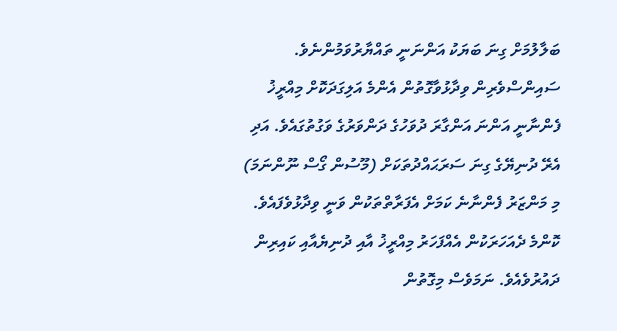ބަލާލުމަށް ގިނަ ބަޔަކު އަންނަނީ ތައްޔާރުވަމުންނެވެ.
ސައިންސްވެރިން ވިދާޅުވާގޮތުން އެންމެ އަލިގަދަކޮށް މިއްރީޚު ފެންނާނީ އަންނަ އަންގާރަ ދުވަހުގެ ދަންވަރުގެ ވަގުތުގައެވެ. އަދި އެރޭ ދުނިޔޭގެ ގިނަ ސަރަޙައްދުތަކަށް (މޫސުން ގޯސް ނޫންނަމަ) މި މަންޒަރު ފެންނާނެ ކަމަށް އެފަރާތްތަކުން ވަނީ ވިދާޅުވެފައެވެ.
ކޮންމެ ދެއަހަރަކުން އެއްފަހަރު މިއްރީޚު އާއި ދުނިޔެއާއި ކައިރިން ދައުރުވެއެވެ. ނަމަވެސް މިގޮތުން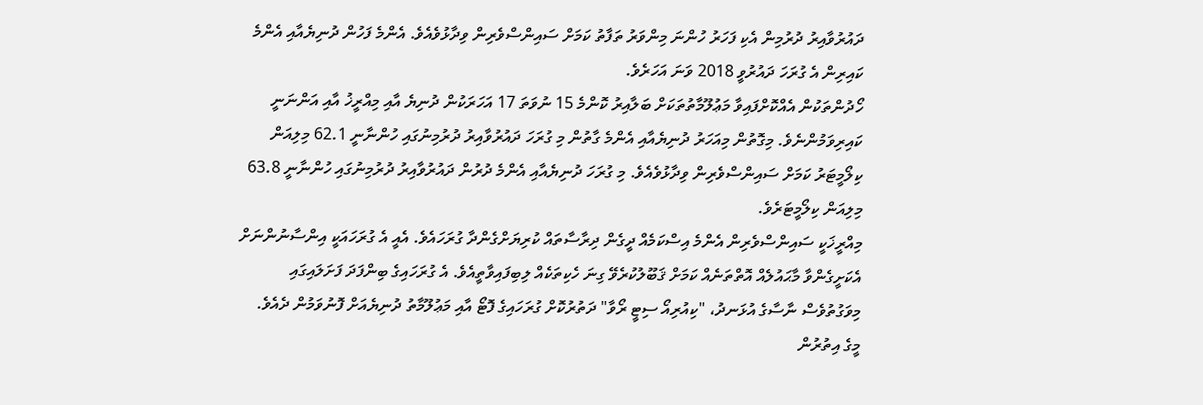ދައުރުވާއިރު ދުރުމިން އެކި ފަހަރު ހުންނަ މިންވަރު ތަފާތު ކަމަށް ސައިންސްވެރިން ވިދާޅުވެއެވެ. އެންމެ ފަހުން ދުނިޔެއާއި އެންމެ ކައިރިން އެ ގުރަހަ ދައުރުވީ 2018 ވަނަ އަހަރެވެ.
ހޯދުންތަކުން އެއްކޮށްފައިވާ މަޢުލޫމާތުތަކަށް ބަލާއިރު ކޮންމެ 15 ނުވަތަ 17 އަހަރަކުން ދުނިޔެ އާއި މިއްރީޚު އާއި އަންނަނީ ކައިރިވަމުންނެވެ. މިގޮތުން މިއަހަރު ދުނިޔެއާއި އެންމެ ގާތުން މި ގުރަހަ ދައުރުވާއިރު ދުރުމިނުގައި ހުންނާނީ 62.1 މިލިއަން ކިލޯމީޓަރު ކަމަށް ސައިންސްވެރިން ވިދާޅުވެއެވެ. މި ގުރަހަ ދުނިޔެއާއި އެންމެ ދުރުން ދައުރުވާއިރު ދުރުމިނުގައި ހުންނާނީ 63.8 މިލިއަން ކިލޯމީޓަރެވެ.
މިއްރީޚަކީ ސައިންސްވެރިން އެންމެ އިސްކަމެއް ދީގެން ދިރާސާތައް ކުރިޔަށްގެންދާ ގުރަހައެވެ. އެއީ އެ ގުރަހައަކީ އިންސާނުންނަށް އެކަށީގެންވާ މާޙައުލެއް އޮތްތަނެއް ކަމަށް ޤަބޫލުކުރެވޭ ގިނަ ހެކިތަކެއް ލިބިފައިވާތީއެވެ. އެ ގުރަހައިގެ ބިންފަދަ ފަށަލައިގައި މިވަގުތުވެސް ނާސާގެ އުޅަނދު، "ކިއުރިއޯ ސިޓީ ރޯވާ" ދަތުރުކޮށް ގުރަހައިގެ ފޮޓޯ އާއި މަޢުލޫމާތު ދުނިޔެއަށް ފޮނުވަމުން ދެއެވެ.
މީގެ އިތުރުން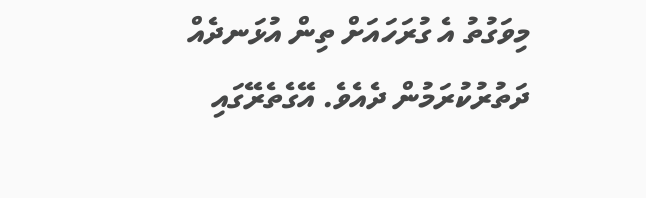މިވަގުތު އެ ގުރަހައަށް ތިން އުޅަނދެއް ދަތުރުކުރަމުން ދެއެވެ. އޭގެތެރޭގައި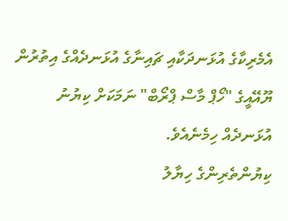އެމެރިކާގެ އުޅަނދަކާއި ޗައިނާގެ އުޅަނދެއްގެ އިތުރުން ޔޫއޭއީގެ "ހޯޕް މާސް ޕްރޯބް" ނަމަކަށް ކިޔުނު އުޅަނދެއް ހިމެނެއެވެ.
ކިޔުންތެރިންގެ ހިޔާލު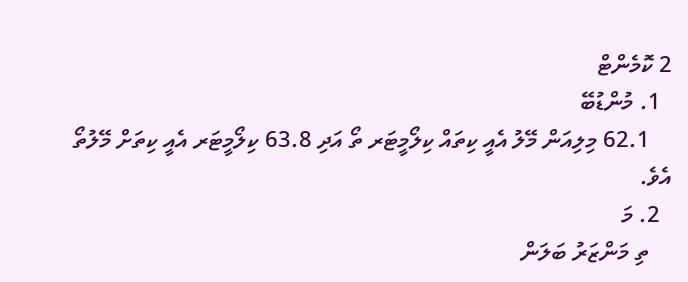2 ކޮމެންޓް
  1. މުންޑުބޭ
    62.1 މިލިއަން މޭލު އެއީ ކިތައް ކިލޯމީޓަރ ތޯ އަދި 63.8 ކިލޯމީޓަރ އެއީ ކިތަށް މޭލުތޯ އެވެ.
  2. މަ
    ތި މަންޒަރު ބަލަން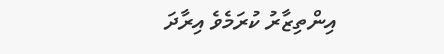އިންތިޒާރު ކުރަމެވެ އިރާދަ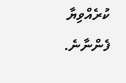ކުރެއްވިޔާ ފެންނާނެ.